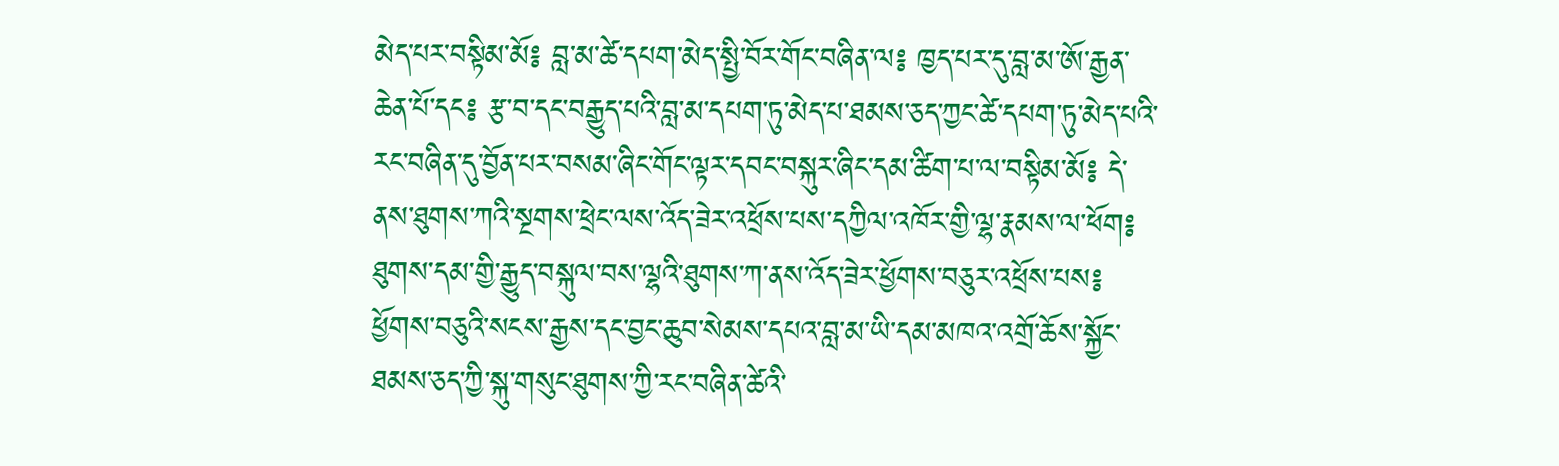མེད་པར་བསྟིམ་མོ༔ བླ་མ་ཚེ་དཔག་མེད་སྤྱི་བོར་གོང་བཞིན་ལ༔ ཁྱད་པར་དུ་བླ་མ་ཨོ་རྒྱན་ཆེན་པོ་དང༔ རྩ་བ་དང་བརྒྱུད་པའི་བླ་མ་དཔག་ཏུ་མེད་པ་ཐམས་ཅད་ཀྱང་ཚེ་དཔག་ཏུ་མེད་པའི་རང་བཞིན་དུ་བྱོན་པར་བསམ་ཞིང་གོང་ལྟར་དབང་བསྐུར་ཞིང་དམ་ཚིག་པ་ལ་བསྟིམ་མོ༔ དེ་ནས་ཐུགས་ཀའི་སྔགས་ཕྲེང་ལས་འོད་ཟེར་འཕྲོས་པས་དཀྱིལ་འཁོར་གྱི་ལྷ་རྣམས་ལ་ཕོག༔ ཐུགས་དམ་གྱི་རྒྱུད་བསྐུལ་བས་ལྷའི་ཐུགས་ཀ་ནས་འོད་ཟེར་ཕྱོགས་བཅུར་འཕྲོས་པས༔ ཕྱོགས་བཅུའི་སངས་རྒྱས་དང་བྱང་ཆུབ་སེམས་དཔའ་བླ་མ་ཡི་དམ་མཁའ་འགྲོ་ཆོས་སྐྱོང་ཐམས་ཅད་ཀྱི་སྐུ་གསུང་ཐུགས་ཀྱི་རང་བཞིན་ཚེའི་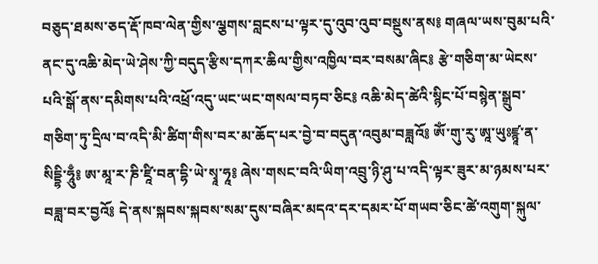བཅུད་ཐམས་ཅད་རྡོ་ཁབ་ལེན་གྱིས་ལྕགས་བླངས་པ་ལྟར་དུ་འུབ་འུབ་བསྡུས་ནས༔ གཞལ་ཡས་བུམ་པའི་ནང་དུ་འཆི་མེད་ཡེ་ཤེས་ཀྱི་བདུད་རྩིས་དཀར་ཆིལ་གྱིས་འཁྱིལ་བར་བསམ་ཞིང༔ རྩེ་གཅིག་མ་ཡེངས་པའི་སྒོ་ནས་དམིགས་པའི་འཕྲོ་འདུ་ཡང་ཡང་གསལ་བཏབ་ཅིང༔ འཆི་མེད་ཚེའི་སྙིང་པོ་བསྙེན་སྒྲུབ་གཅིག་ཏུ་དྲིལ་བ་འདི་མི་ཚིག་གིས་བར་མ་ཆོད་པར་བྱེ་བ་བདུན་འབུམ་བཟླའོ༔ ཨོཾ་གུ་རུ་ཨཱ་ཡུཿཛྙཱ་ན་སིདྡྷི་ཧཱུྃ༔ ཨ་མཱ་ར་ཎི་ཛཱི་བན་དྷི་ཡེ་སྭཱ་ཧཱ༔ ཞེས་གསང་བའི་ཡིག་འབྲུ་ཉི་ཤུ་པ་འདི་ལྟར་ཟུར་མ་ཉམས་པར་བཟླ་བར་བྱའོ༔ དེ་ནས་སྐབས་སྐབས་སམ་དུས་བཞིར་མདའ་དར་དམར་པོ་གཡབ་ཅིང་ཚེ་འགུག་སྐུལ་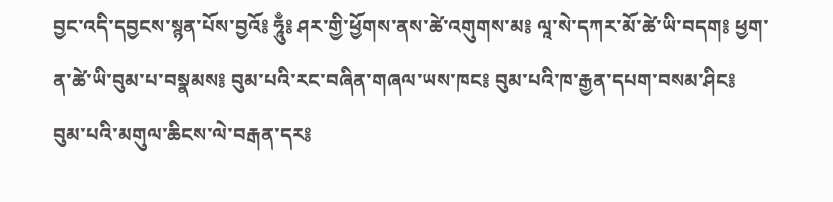བྱང་འདི་དབྱངས་སྙན་པོས་བྱའོ༔ ཧཱུྃ༔ ཤར་གྱི་ཕྱོགས་ནས་ཚེ་འགུགས་མ༔ ལཱ་སེ་དཀར་མོ་ཚེ་ཡི་བདག༔ ཕྱག་ན་ཚེ་ཡི་བུམ་པ་བསྣམས༔ བུམ་པའི་རང་བཞིན་གཞལ་ཡས་ཁང༔ བུམ་པའི་ཁ་རྒྱན་དཔག་བསམ་ཤིང༔ བུམ་པའི་མགུལ་ཆིངས་ལེ་བརྒན་དར༔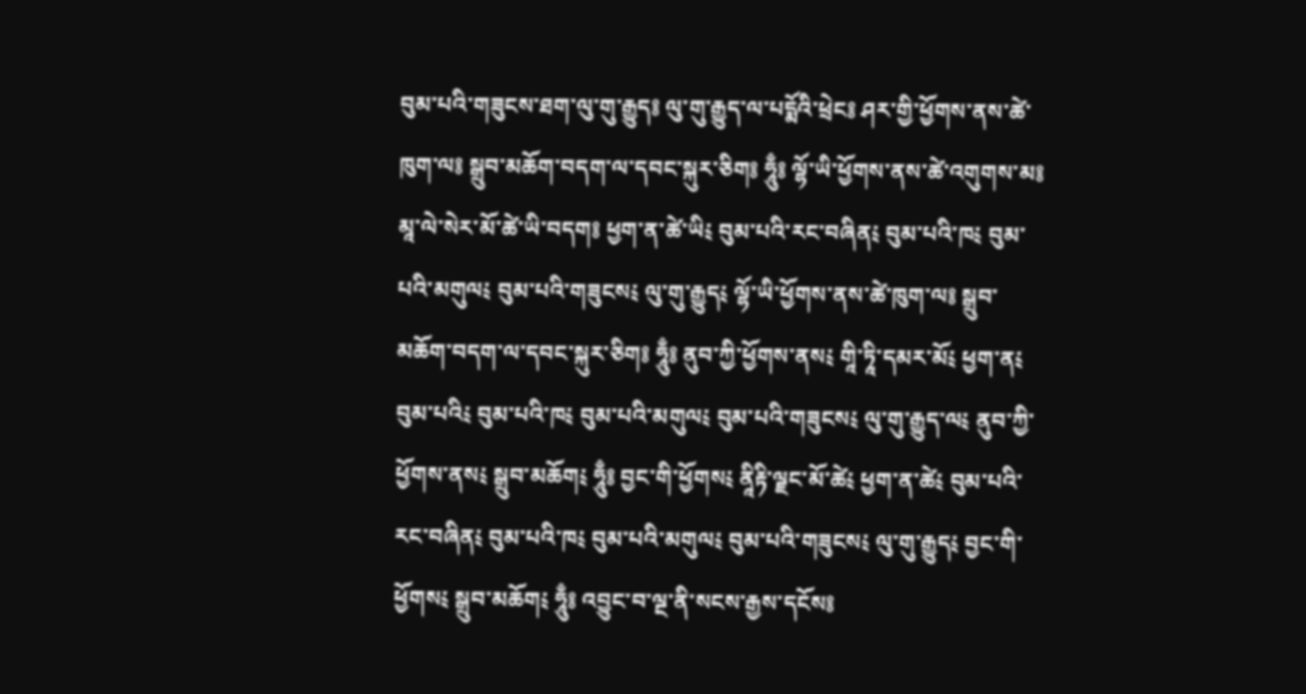བུམ་པའི་གཟུངས་ཐག་ལུ་གུ་རྒྱུད༔ ལུ་གུ་རྒྱུད་ལ་པདྨོའི་ཕྲེང༔ ཤར་གྱི་ཕྱོགས་ནས་ཚེ་ཁུག་ལ༔ སྒྲུབ་མཆོག་བདག་ལ་དབང་སྐུར་ཅིག༔ ཧཱུྃ༔ ལྷོ་ཡི་ཕྱོགས་ནས་ཚེ་འགུགས་མ༔ མཱ་ལེ་སེར་མོ་ཚེ་ཡི་བདག༔ ཕྱག་ན་ཚེ་ཡི༴ བུམ་པའི་རང་བཞིན༴ བུམ་པའི་ཁ༴ བུམ་པའི་མགུལ༴ བུམ་པའི་གཟུངས༴ ལུ་གུ་རྒྱུད༴ ལྷོ་ཡི་ཕྱོགས་ནས་ཚེ་ཁུག་ལ༔ སྒྲུབ་མཆོག་བདག་ལ་དབང་སྐུར་ཅིག༔ ཧཱུྃ༔ ནུབ་ཀྱི་ཕྱོགས་ནས༴ གཱི་ཏཱི་དམར་མོ༴ ཕྱག་ན༴ བུམ་པའི༴ བུམ་པའི་ཁ༴ བུམ་པའི་མགུལ༴ བུམ་པའི་གཟུངས༴ ལུ་གུ་རྒྱུད་ལ༴ ནུབ་ཀྱི་ཕྱོགས་ནས༴ སྒྲུབ་མཆོག༴ ཧཱུྃ༔ བྱང་གི་ཕྱོགས༴ ནཱིརྟི་ལྗང་མོ་ཚེ༴ ཕྱག་ན་ཚེ༴ བུམ་པའི་རང་བཞིན༴ བུམ་པའི་ཁ༴ བུམ་པའི་མགུལ༴ བུམ་པའི་གཟུངས༴ ལུ་གུ་རྒྱུད༴ བྱང་གི་ཕྱོགས༴ སྒྲུབ་མཆོག༴ ཧཱུྃ༔ འབྱུང་བ་ལྔ་ནི་སངས་རྒྱས་དངོས༔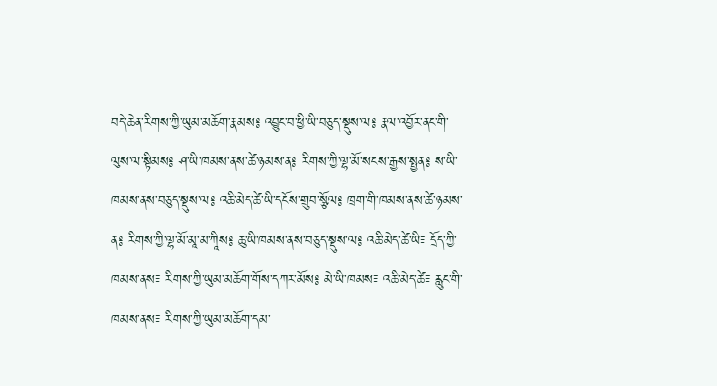བདེ་ཆེན་རིགས་ཀྱི་ཡུམ་མཆོག་རྣམས༔ འབྱུང་བ་ཕྱི་ཡི་བཅུད་སྡུས་ལ༔ རྣལ་འབྱོར་ནང་གི་ལུས་ལ་སྟིམས༔ ཤ་ཡི་ཁམས་ནས་ཚེ་ཉམས་ན༔ རིགས་ཀྱི་ལྷ་མོ་སངས་རྒྱས་སྤྱན༔ ས་ཡི་ཁམས་ནས་བཅུད་སྡུས་ལ༔ འཆི་མེད་ཚེ་ཡི་དངོས་གྲུབ་སྩོལ༔ ཁྲག་གི་ཁམས་ནས་ཚེ་ཉམས་ན༔ རིགས་ཀྱི་ལྷ་མོ་མཱ་མ་ཀཱིས༔ ཆུ་ཡི་ཁམས་ནས་བཅུད་སྡུས་ལ༔ འཆི་མེད་ཚེ་ཡི༴ དྲོད་ཀྱི་ཁམས་ནས༴ རིགས་ཀྱི་ཡུམ་མཆོག་གོས་དཀར་མོས༔ མེ་ཡི་ཁམས༴ འཆི་མེད་ཚེ༴ རླུང་གི་ཁམས་ནས༴ རིགས་ཀྱི་ཡུམ་མཆོག་དམ་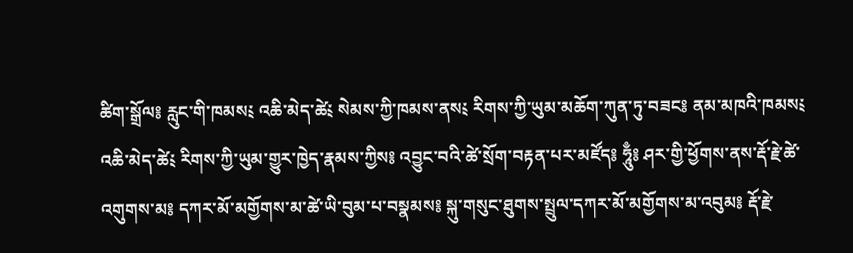ཚིག་སྒྲོལ༔ རླུང་གི་ཁམས༴ འཆི་མེད་ཚེ༴ སེམས་ཀྱི་ཁམས་ནས༴ རིགས་ཀྱི་ཡུམ་མཆོག་ཀུན་ཏུ་བཟང༔ ནམ་མཁའི་ཁམས༴ འཆི་མེད་ཚེ༴ རིགས་ཀྱི་ཡུམ་གྱུར་ཁྱེད་རྣམས་ཀྱིས༔ འབྱུང་བའི་ཚེ་སྲོག་བརྟན་པར་མཛོད༔ ཧཱུྃ༔ ཤར་གྱི་ཕྱོགས་ནས་རྡོ་རྗེ་ཚེ་འགུགས་མ༔ དཀར་མོ་མགྱོགས་མ་ཚེ་ཡི་བུམ་པ་བསྣམས༔ སྐུ་གསུང་ཐུགས་སྤྲུལ་དཀར་མོ་མགྱོགས་མ་འབུམ༔ རྡོ་རྗེ་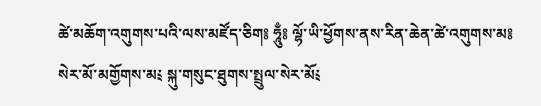ཚེ་མཆོག་འགུགས་པའི་ལས་མཛོད་ཅིག༔ ཧཱུྃ༔ ལྷོ་ཡི་ཕྱོགས་ནས་རིན་ཆེན་ཚེ་འགུགས་མ༔ སེར་མོ་མགྱོགས་མ༴ སྐུ་གསུང་ཐུགས་སྤྲུལ་སེར་མོ༴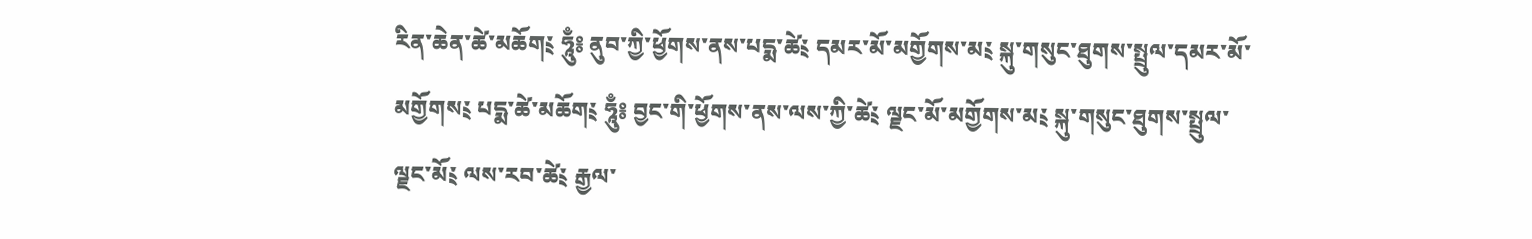རིན་ཆེན་ཚེ་མཆོག༴ ཧཱུྃ༔ ནུབ་ཀྱི་ཕྱོགས་ནས་པདྨ་ཚེ༴ དམར་མོ་མགྱོགས་མ༴ སྐུ་གསུང་ཐུགས་སྤྲུལ་དམར་མོ་མགྱོགས༴ པདྨ་ཚེ་མཆོག༴ ཧཱུྃ༔ བྱང་གི་ཕྱོགས་ནས་ལས་ཀྱི་ཚེ༴ ལྗང་མོ་མགྱོགས་མ༴ སྐུ་གསུང་ཐུགས་སྤྲུལ་ལྗང་མོ༴ ལས་རབ་ཚེ༴ རྒྱལ་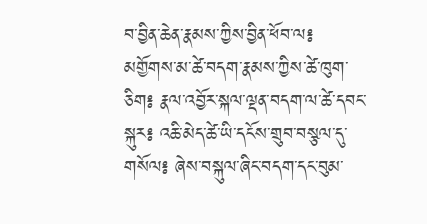བ་བྱིན་ཆེན་རྣམས་ཀྱིས་བྱིན་ཕོབ་ལ༔ མགྱོགས་མ་ཚེ་བདག་རྣམས་ཀྱིས་ཚེ་ཁུག་ཅིག༔ རྣལ་འབྱོར་སྐལ་ལྡན་བདག་ལ་ཚེ་དབང་སྐུར༔ འཆི་མེད་ཚེ་ཡི་དངོས་གྲུབ་བསྩལ་དུ་གསོལ༔ ཞེས་བསྐུལ་ཞིང་བདག་དང་བུམ་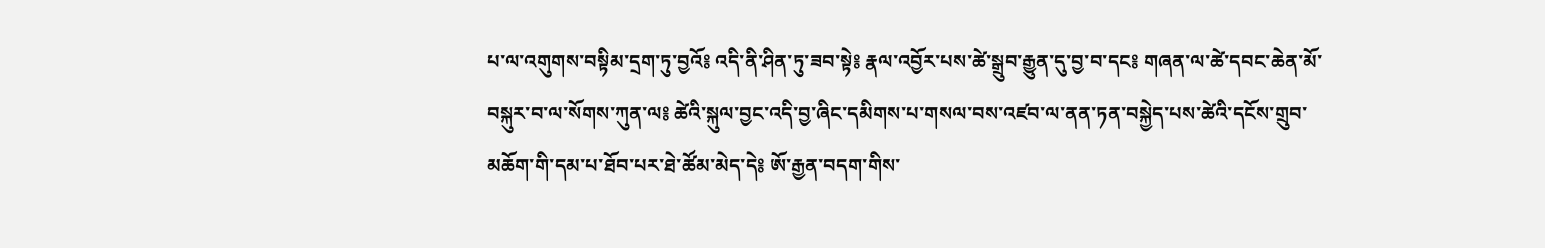པ་ལ་འགུགས་བསྟིམ་དྲག་ཏུ་བྱའོ༔ འདི་ནི་ཤིན་ཏུ་ཟབ་སྟེ༔ རྣལ་འབྱོར་པས་ཚེ་སྒྲུབ་རྒྱུན་དུ་བྱ་བ་དང༔ གཞན་ལ་ཚེ་དབང་ཆེན་མོ་བསྐུར་བ་ལ་སོགས་ཀུན་ལ༔ ཚེའི་སྐུལ་བྱང་འདི་བྱ་ཞིང་དམིགས་པ་གསལ་བས་འཛབ་ལ་ནན་ཏན་བསྐྱེད་པས་ཚེའི་དངོས་གྲུབ་མཆོག་གི་དམ་པ་ཐོབ་པར་ཐེ་ཚོམ་མེད་དེ༔ ཨོ་རྒྱན་བདག་གིས་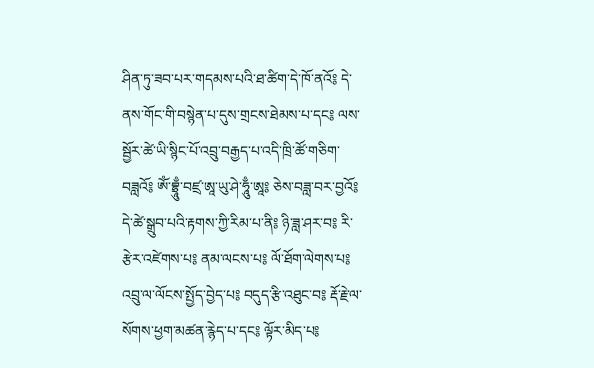ཤིན་ཏུ་ཟབ་པར་གདམས་པའི་ཐ་ཚིག་དེ་ཁོ་ནའོ༔ དེ་ནས་གོང་གི་བསྙེན་པ་དུས་གྲངས་ཐེམས་པ་དང༔ ལས་སྦྱོར་ཚེ་ཡི་སྙིང་པོ་འབྲུ་བརྒྱད་པ་འདི་ཁྲི་ཚོ་གཅིག་བཟླའོ༔ ཨོཾ་བྷྲཱུྃ་བཛྲ་ཨཱ་ཡུ་ཤེ་ཧཱུྃ་ཨཱ༔ ཅེས་བཟླ་བར་བྱའོ༔ དེ་ཚེ་སྒྲུབ་པའི་རྟགས་ཀྱི་རིམ་པ་ནི༔ ཉི་ཟླ་ཤར་བ༔ རི་རྩེར་འཛེགས་པ༔ ནམ་ལངས་པ༔ ལོ་ཐོག་ལེགས་པ༔ འབྲུ་ལ་ལོངས་སྤྱོད་བྱེད་པ༔ བདུད་རྩི་འཐུང་བ༔ རྡོ་རྗེ་ལ་སོགས་ཕྱག་མཚན་རྙེད་པ་དང༔ ལྟོར་མིད་པ༔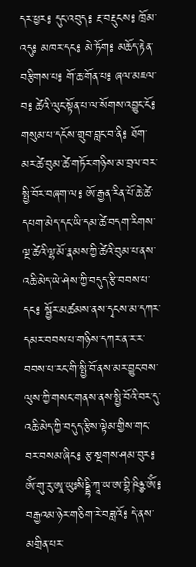དར་ཕྱར༔ དུང་འབུད༔ རྔ་བརྡུངས༔ ཁྲོམ་འདུ༔ མཁར་དང༔ མེ་ཏོག༔ མཆོད་རྟེན་བརྩིགས་པ༔ གོ་ཆ་གོན་པ༔ ཞལ་མཇལ་བ༔ ཚེའི་ལུང་སྟོན་པ་ལ་སོགས་འབྱུང་ངོ༔ གསུམ་པ་དངོས་གྲུབ་བླང་བ་ནི༔ ཐོག་མར་ཚེ་བུམ་ཚེ་གཏོར་གཉིས་མ་བྲལ་བར་སྤྱི་བོར་བཞག་ལ༔ ཨོ་རྒྱན་རིན་པོ་ཆེ་ཚེ་དཔག་མེད་དང་ཡི་དམ་ཚེ་བདག་རིགས་ལྔ་ཚེའི་ལྷ་མོ་རྣམས་ཀྱི་ཚེའི་བུམ་པ་ནས་འཆི་མེད་ཡེ་ཤེས་ཀྱི་བདུད་རྩི་བབས་པ་དང༔ སྦྱོར་མཚམས་ནས་དྭངས་མ་དཀར་དམར་བབས་པ་གཉིས་དཀར་ན་ར་ར་བབས་པ་རང་གི་སྤྱི་བོ་ནས་མར་བྱུང་བས་ལུས་ཀྱི་གསང་གནས་ནས་སྤྱི་བོའི་བར་དུ་འཆི་མེད་ཀྱི་བདུད་རྩིས་ལྟེམ་གྱིས་གང་བར་བསམ་ཞིང༔ རྩ་སྔགས་ཤམ་བུར༔ ཨོཾ་གུ་རུ་ཨཱ་ཡུཿསིདྡྷི་ཀཱ་ཡ་ཨ་བྷི་ཥིཉྩ་ཨོཾ༔ བརྒྱའམ་ཉེར་གཅིག་རེ་བཟླའོ༔ དེ་ནས་མགྲིན་པར་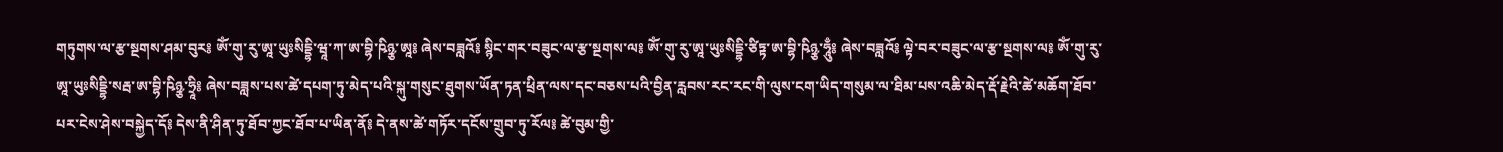གཏུགས་ལ་རྩ་སྔགས་ཤམ་བུར༔ ཨོཾ་གུ་རུ་ཨཱ་ཡུཿསིདྡྷི་ཝཱ་ཀ་ཨ་བྷི་ཥིཉྩ་ཨཱ༔ ཞེས་བཟླའོ༔ སྙིང་གར་བཟུང་ལ་རྩ་སྔགས་ལ༔ ཨོཾ་གུ་རུ་ཨཱ་ཡུཿསིདྡྷི་ཙིཏྟ་ཨ་བྷི་ཥིཉྩ་ཧཱུྃ༔ ཞེས་བཟླའོ༔ ལྟེ་བར་བཟུང་ལ་རྩ་སྔགས་ལ༔ ཨོཾ་གུ་རུ་ཨཱ་ཡུཿསིདྡྷི་སརྦ་ཨ་བྷི་ཥིཉྩ་ཧྲཱི༔ ཞེས་བཟླས་པས་ཚེ་དཔག་ཏུ་མེད་པའི་སྐུ་གསུང་ཐུགས་ཡོན་ཏན་ཕྲིན་ལས་དང་བཅས་པའི་བྱིན་རླབས་རང་རང་གི་ལུས་ངག་ཡིད་གསུམ་ལ་ཐིམ་པས་འཆི་མེད་རྡོ་རྗེའི་ཚེ་མཆོག་ཐོབ་པར་ངེས་ཤེས་བསྐྱེད་དོ༔ དེས་ནི་ཤིན་ཏུ་ཐོབ་ཀྱང་ཐོབ་པ་ཡིན་ནོ༔ དེ་ནས་ཚེ་གཏོར་དངོས་གྲུབ་ཏུ་རོལ༔ ཚེ་བུམ་གྱི་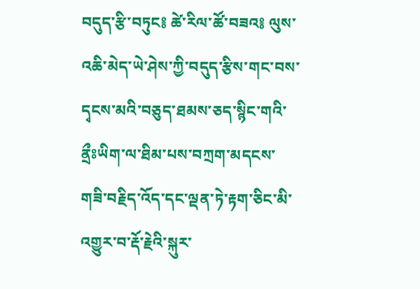བདུད་རྩི་བཏུང༔ ཚེ་རིལ་ཚོ་བཟའ༔ ལུས་འཆི་མེད་ཡེ་ཤེས་ཀྱི་བདུད་རྩིས་གང་བས་དྭངས་མའི་བཅུད་ཐམས་ཅད་སྙིང་གའི་ནྲྀཿཡིག་ལ་ཐིམ་པས་བཀྲག་མདངས་གཟི་བརྗིད་འོད་དང་ལྡན་ཏེ་རྟག་ཅིང་མི་འགྱུར་བ་རྡོ་རྗེའི་སྐུར་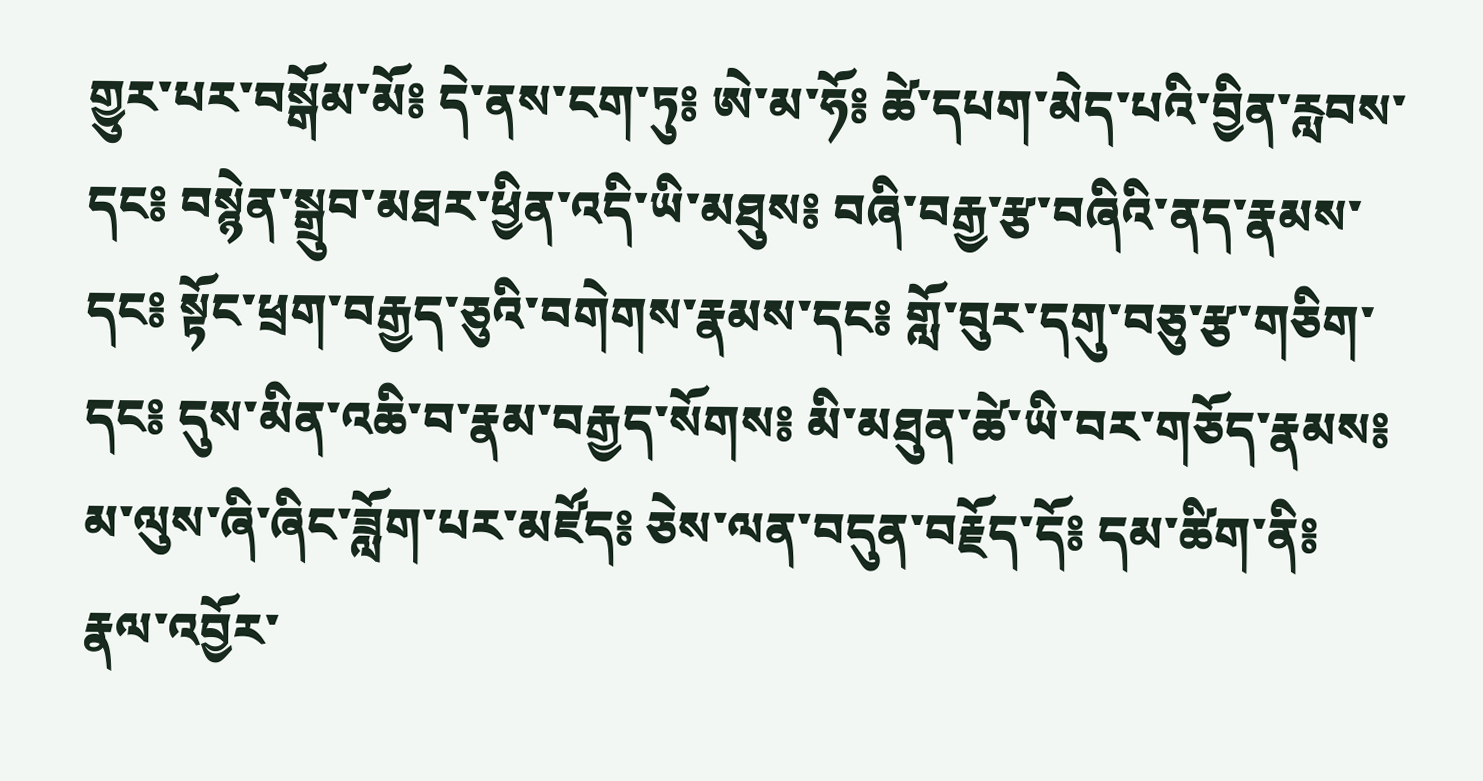གྱུར་པར་བསྒོམ་མོ༔ དེ་ནས་ངག་ཏུ༔ ཨེ་མ་ཧོ༔ ཚེ་དཔག་མེད་པའི་བྱིན་རླབས་དང༔ བསྙེན་སྒྲུབ་མཐར་ཕྱིན་འདི་ཡི་མཐུས༔ བཞི་བརྒྱ་རྩ་བཞིའི་ནད་རྣམས་དང༔ སྟོང་ཕྲག་བརྒྱད་ཅུའི་བགེགས་རྣམས་དང༔ གློ་བུར་དགུ་བཅུ་རྩ་གཅིག་དང༔ དུས་མིན་འཆི་བ་རྣམ་བརྒྱད་སོགས༔ མི་མཐུན་ཚེ་ཡི་བར་གཅོད་རྣམས༔ མ་ལུས་ཞི་ཞིང་ཟློག་པར་མཛོད༔ ཅེས་ལན་བདུན་བརྗོད་དོ༔ དམ་ཚིག་ནི༔ རྣལ་འབྱོར་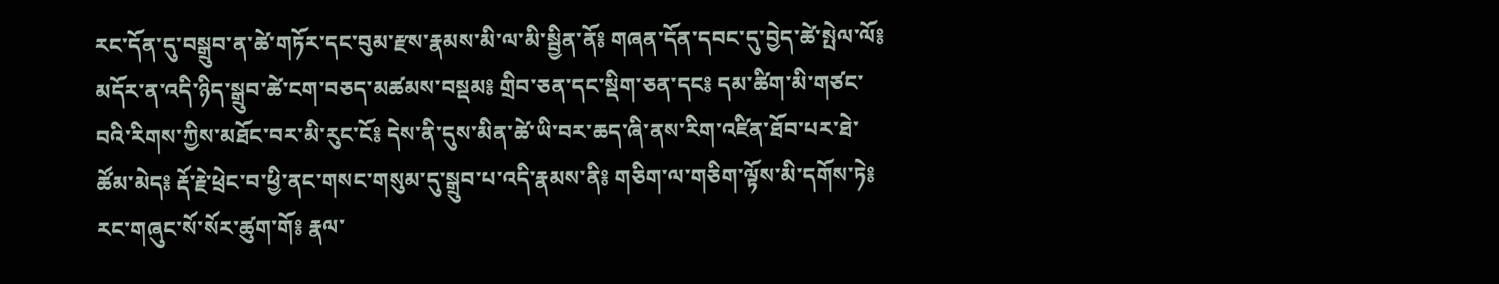རང་དོན་དུ་བསྒྲུབ་ན་ཚེ་གཏོར་དང་བུམ་རྫས་རྣམས་མི་ལ་མི་སྦྱིན་ནོ༔ གཞན་དོན་དབང་དུ་བྱེད་ཚེ་སྤེལ་ལོ༔ མདོར་ན་འདི་ཉིད་སྒྲུབ་ཚེ་ངག་བཅད་མཚམས་བསྡམ༔ གྲིབ་ཅན་དང་སྡིག་ཅན་དང༔ དམ་ཚིག་མི་གཙང་བའི་རིགས་ཀྱིས་མཐོང་བར་མི་རུང་ངོ༔ དེས་ནི་དུས་མིན་ཚེ་ཡི་བར་ཆད་ཞི་ནས་རིག་འཛིན་ཐོབ་པར་ཐེ་ཚོམ་མེད༔ རྡོ་རྗེ་ཕྲེང་བ་ཕྱི་ནང་གསང་གསུམ་དུ་སྒྲུབ་པ་འདི་རྣམས་ནི༔ གཅིག་ལ་གཅིག་ལྟོས་མི་དགོས་ཏེ༔ རང་གཞུང་སོ་སོར་ཚུག་གོ༔ རྣལ་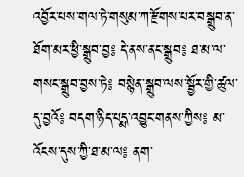འབྱོར་པས་གལ་ཏེ་གསུམ་ཀ་རྫོགས་པར་བསྒྲུབ་ན་ཐོག་མར་ཕྱི་སྒྲུབ་བྱ༔ དེ་ནས་ནང་སྒྲུབ༔ ཐ་མ་ལ་གསང་སྒྲུབ་བྱས་ཏེ༔ བསྙེན་སྒྲུབ་ལས་སྦྱོར་གྱི་ཚུལ་དུ་བྱའོ༔ བདག་ཉིད་པདྨ་འབྱུང་གནས་ཀྱིས༔ མ་འོངས་དུས་ཀྱི་ཐ་མ་ལ༔ ནག་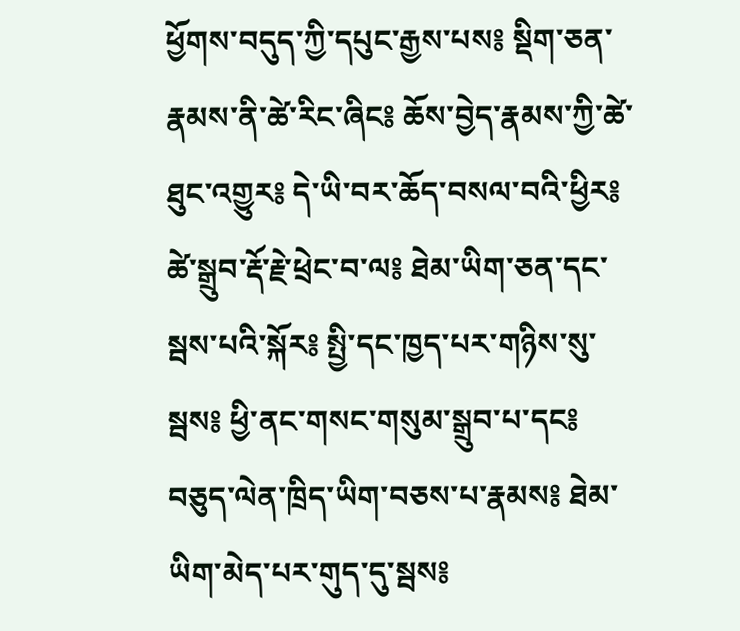ཕྱོགས་བདུད་ཀྱི་དཔུང་རྒྱས་པས༔ སྡིག་ཅན་རྣམས་ནི་ཚེ་རིང་ཞིང༔ ཆོས་བྱེད་རྣམས་ཀྱི་ཚེ་ཐུང་འགྱུར༔ དེ་ཡི་བར་ཆོད་བསལ་བའི་ཕྱིར༔ ཚེ་སྒྲུབ་རྡོ་རྗེ་ཕྲེང་བ་ལ༔ ཐེམ་ཡིག་ཅན་དང་སྦས་པའི་སྐོར༔ སྤྱི་དང་ཁྱད་པར་གཉིས་སུ་སྦས༔ ཕྱི་ནང་གསང་གསུམ་སྒྲུབ་པ་དང༔ བཅུད་ལེན་ཁྲིད་ཡིག་བཅས་པ་རྣམས༔ ཐེམ་ཡིག་མེད་པར་གུད་དུ་སྦས༔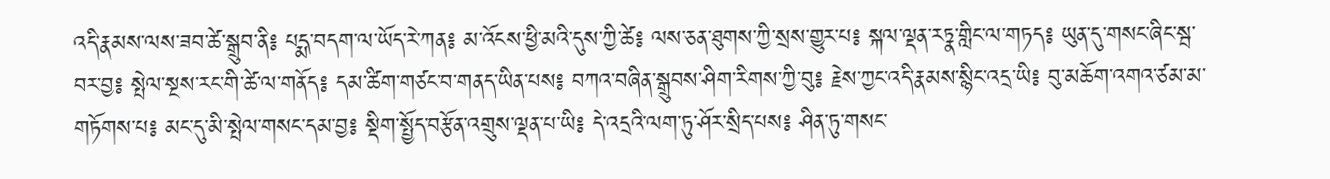འདི་རྣམས་ལས་ཟབ་ཚེ་སྒྲུབ་ནི༔ པདྨ་བདག་ལ་ཡོད་རེ་ཀན༔ མ་འོངས་ཕྱི་མའི་དུས་ཀྱི་ཚེ༔ ལས་ཅན་ཐུགས་ཀྱི་སྲས་གྱུར་པ༔ སྐལ་ལྡན་རཏྣ་གླིང་ལ་གཏད༔ ཡུན་དུ་གསང་ཞིང་སྦ་བར་བྱ༔ སྤེལ་སྔས་རང་གི་ཚེ་ལ་གནོད༔ དམ་ཚིག་གཙང་བ་གནད་ཡིན་པས༔ བཀའ་བཞིན་སྒྲུབས་ཤིག་རིགས་ཀྱི་བུ༔ རྗེས་ཀྱང་འདི་རྣམས་སྙིང་འདྲ་ཡི༔ བུ་མཆོག་འགའ་ཙམ་མ་གཏོགས་པ༔ མང་དུ་མི་སྤེལ་གསང་དམ་བྱ༔ སྡིག་སྤྱོད་བརྩོན་འགྲུས་ལྡན་པ་ཡི༔ དེ་འདྲའི་ལག་ཏུ་ཤོར་སྲིད་པས༔ ཤིན་ཏུ་གསང་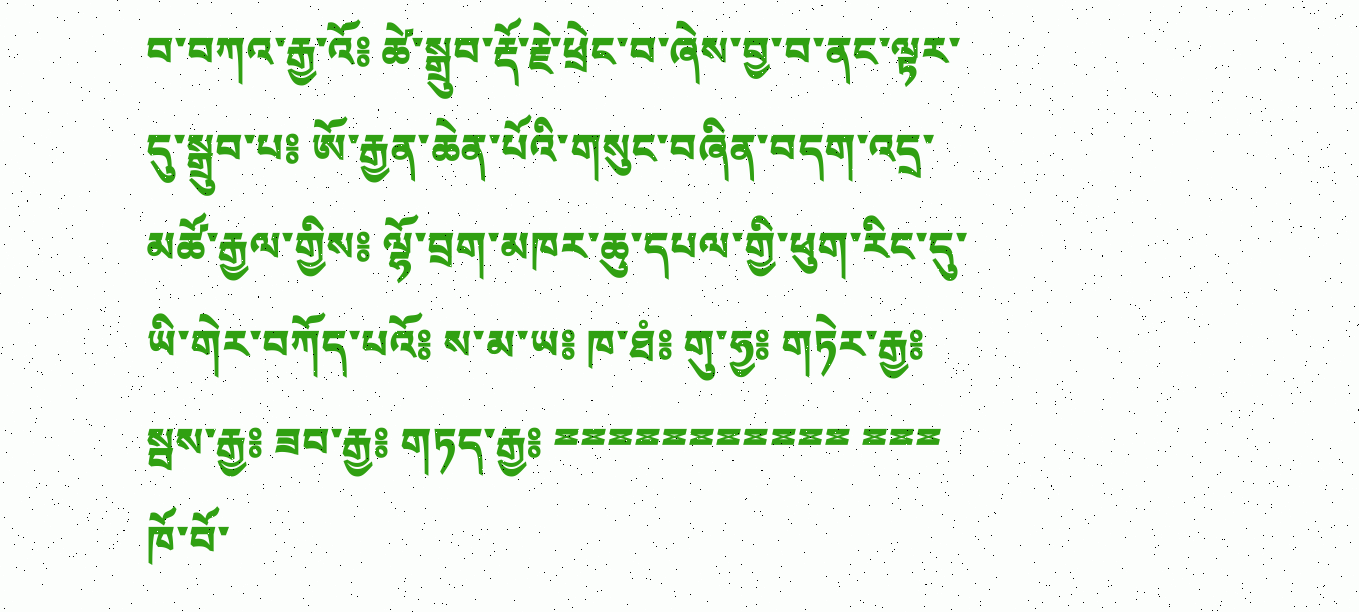བ་བཀའ་རྒྱ་འོ༔ ཚེ་སྒྲུབ་རྡོ་རྗེ་ཕྲེང་བ་ཞེས་བྱ་བ་ནང་ལྟར་དུ་སྒྲུབ་པ༔ ཨོ་རྒྱན་ཆེན་པོའི་གསུང་བཞིན་བདག་འདྲ་མཚོ་རྒྱལ་གྱིས༔ ལྷོ་བྲག་མཁར་ཆུ་དཔལ་གྱི་ཕུག་རིང་དུ་ཡི་གེར་བཀོད་པའོ༔ ས་མ་ཡ༔ ཁ་ཐཾ༔ གུ་ཧྱ༔ གཏེར་རྒྱ༔ སྦས་རྒྱ༔ ཟབ་རྒྱ༔ གཏད་རྒྱ༔ ྈྈྈྈྈྈྈྈྈྈྈ ྈྈྈ ཁོ་བོ་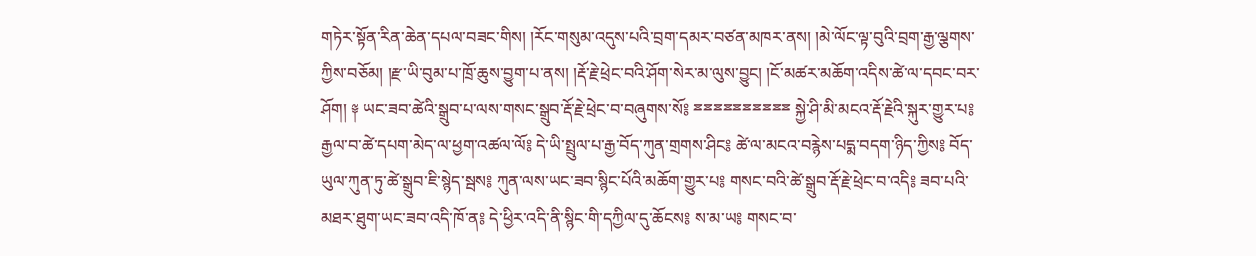གཏེར་སྟོན་རིན་ཆེན་དཔལ་བཟང་གིས། །རོང་གསུམ་འདུས་པའི་བྲག་དམར་བཙན་མཁར་ནས། །མེ་ལོང་ལྟ་བུའི་བྲག་རྒྱ་ལྕགས་ཀྱིས་བཅོམ། །རྫ་ཡི་བུམ་པ་ཁྲོ་ཆུས་བྱུག་པ་ནས། །རྡོ་རྗེ་ཕྲེང་བའི་ཤོག་སེར་མ་ལུས་བྱུང། །ངོ་མཚར་མཆོག་འདིས་ཚེ་ལ་དབང་བར་ཤོག། ༈ ཡང་ཟབ་ཚེའི་སྒྲུབ་པ་ལས་གསང་སྒྲུབ་རྡོ་རྗེ་ཕྲེང་བ་བཞུགས་སོ༔ ྈྈྈྈྈྈྈྈྈྈ སྐྱེ་ཤི་མི་མངའ་རྡོ་རྗེའི་སྐུར་གྱུར་པ༔ རྒྱལ་བ་ཚེ་དཔག་མེད་ལ་ཕྱག་འཚལ་ལོ༔ དེ་ཡི་སྤྲུལ་པ་རྒྱ་བོད་ཀུན་གྲགས་ཤིང༔ ཚེ་ལ་མངའ་བརྙེས་པདྨ་བདག་ཉིད་ཀྱིས༔ བོད་ཡུལ་ཀུན་ཏུ་ཚེ་སྒྲུབ་ཇི་སྙེད་སྦས༔ ཀུན་ལས་ཡང་ཟབ་སྙིང་པོའི་མཆོག་གྱུར་པ༔ གསང་བའི་ཚེ་སྒྲུབ་རྡོ་རྗེ་ཕྲེང་བ་འདི༔ ཟབ་པའི་མཐར་ཐུག་ཡང་ཟབ་འདི་ཁོ་ན༔ དེ་ཕྱིར་འདི་ནི་སྙིང་གི་དཀྱིལ་དུ་ཆོངས༔ ས་མ་ཡ༔ གསང་བ་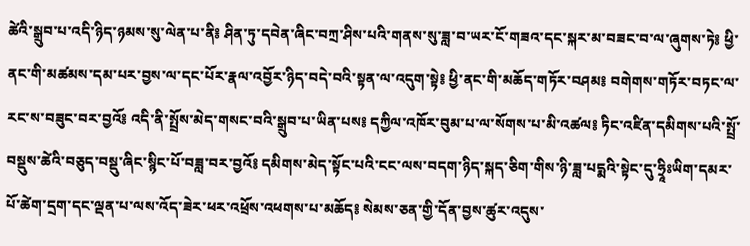ཚེའི་སྒྲུབ་པ་འདི་ཉིད་ཉམས་སུ་ལེན་པ་ནི༔ ཤིན་ཏུ་དབེན་ཞིང་བཀྲ་ཤིས་པའི་གནས་སུ་ཟླ་བ་ཡར་ངོ་གཟའ་དང་སྐར་མ་བཟང་བ་ལ་ཞུགས་ཏེ༔ ཕྱི་ནང་གི་མཚམས་དམ་པར་བྱས་ལ་དང་པོར་རྣལ་འབྱོར་ཉིད་བདེ་བའི་སྟན་ལ་འདུག་སྟེ༔ ཕྱི་ནང་གི་མཆོད་གཏོར་བཤམ༔ བགེགས་གཏོར་བཏང་ལ་རང་ས་བཟུང་བར་བྱའོ༔ འདི་ནི་སྤྲོས་མེད་གསང་བའི་སྒྲུབ་པ་ཡིན་པས༔ དཀྱིལ་འཁོར་བུམ་པ་ལ་སོགས་པ་མི་འཚལ༔ ཏིང་འཛིན་དམིགས་པའི་སྤྲོ་བསྡུས་ཚེའི་བཅུད་བསྡུ་ཞིང་སྙིང་པོ་བཟླ་བར་བྱའོ༔ དམིགས་མེད་སྟོང་པའི་ངང་ལས་བདག་ཉིད་སྐད་ཅིག་གིས་ཉི་ཟླ་པདྨའི་སྟེང་དུ་ཧྲཱིཿཡིག་དམར་པོ་ཚེག་དྲག་དང་ལྡན་པ་ལས་འོད་ཟེར་ཕར་འཕྲོས་འཕགས་པ་མཆོད༔ སེམས་ཅན་གྱི་དོན་བྱས་ཚུར་འདུས་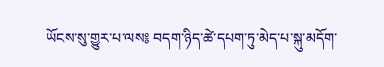ཡོངས་སུ་གྱུར་པ་ལས༔ བདག་ཉིད་ཚེ་དཔག་ཏུ་མེད་པ་སྐུ་མདོག་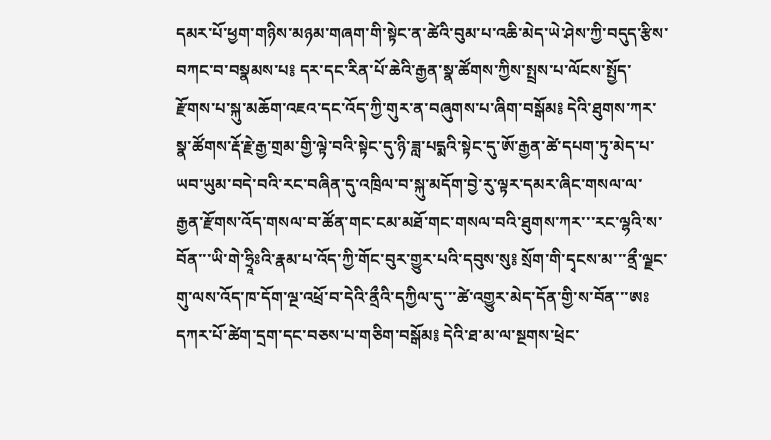དམར་པོ་ཕྱག་གཉིས་མཉམ་གཞག་གི་སྟེང་ན་ཚེའི་བུམ་པ་འཆི་མེད་ཡེ་ཤེས་ཀྱི་བདུད་རྩིས་བཀང་བ་བསྣམས་པ༔ དར་དང་རིན་པོ་ཆེའི་རྒྱན་སྣ་ཚོགས་ཀྱིས་སྤྲས་པ་ལོངས་སྤྱོད་རྫོགས་པ་སྐུ་མཆོག་འཇའ་དང་འོད་ཀྱི་གུར་ན་བཞུགས་པ་ཞིག་བསྒོམ༔ དེའི་ཐུགས་ཀར་སྣ་ཚོགས་རྡོ་རྗེ་རྒྱ་གྲམ་གྱི་ལྟེ་བའི་སྟེང་དུ་ཉི་ཟླ་པདྨའི་སྟེང་དུ་ཨོ་རྒྱན་ཚེ་དཔག་ཏུ་མེད་པ་ཡབ་ཡུམ་བདེ་བའི་རང་བཞིན་དུ་འཁྲིལ་བ་སྐུ་མདོག་བྱེ་རུ་ལྟར་དམར་ཞིང་གསལ་ལ་རྒྱན་རྫོགས་འོད་གསལ་བ་ཚོན་གང་ངམ་མཐོ་གང་གསལ་བའི་ཐུགས་ཀར་་་རང་ལྷའི་ས་བོན་་་ཡི་གེ་ཧྲཱིཿའི་རྣམ་པ་འོད་ཀྱི་གོང་བུར་གྱུར་པའི་དབུས་སུ༔ སྲོག་གི་དྭངས་མ་་་ནྲྀ་ལྗང་གུ་ལས་འོད་ཁ་དོག་ལྔ་འཕྲོ་བ་དེའི་ནྲྀའི་དཀྱིལ་དུ་་་ཚེ་འགྱུར་མེད་དོན་གྱི་ས་བོན་་་ཨཿ དཀར་པོ་ཚེག་དྲག་དང་བཅས་པ་གཅིག་བསྒོམ༔ དེའི་ཐ་མ་ལ་སྔགས་ཕྲེང་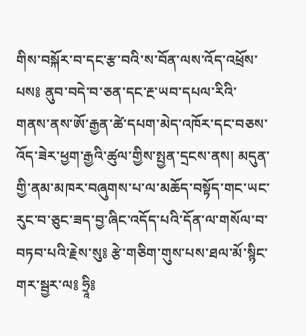གིས་བསྐོར་བ་དང་རྩ་བའི་ས་བོན་ལས་འོད་འཕྲོས་པས༔ ནུབ་བདེ་བ་ཅན་དང་རྔ་ཡབ་དཔལ་རིའི་གནས་ནས་ཨོ་རྒྱན་ཚེ་དཔག་མེད་འཁོར་དང་བཅས་འོད་ཟེར་ཕྱག་རྒྱའི་ཚུལ་གྱིས་སྤྱན་དྲངས་ནས། མདུན་གྱི་ནམ་མཁར་བཞུགས་པ་ལ་མཆོད་བསྟོད་གང་ཡང་རུང་བ་ཅུང་ཟད་བྱ་ཞིང་འདོད་པའི་དོན་ལ་གསོལ་བ་བཏབ་པའི་རྗེས་སུ༔ རྩེ་གཅིག་གུས་པས་ཐལ་མོ་སྙིང་གར་སྦྱར་ལ༔ ཧྲཱི༔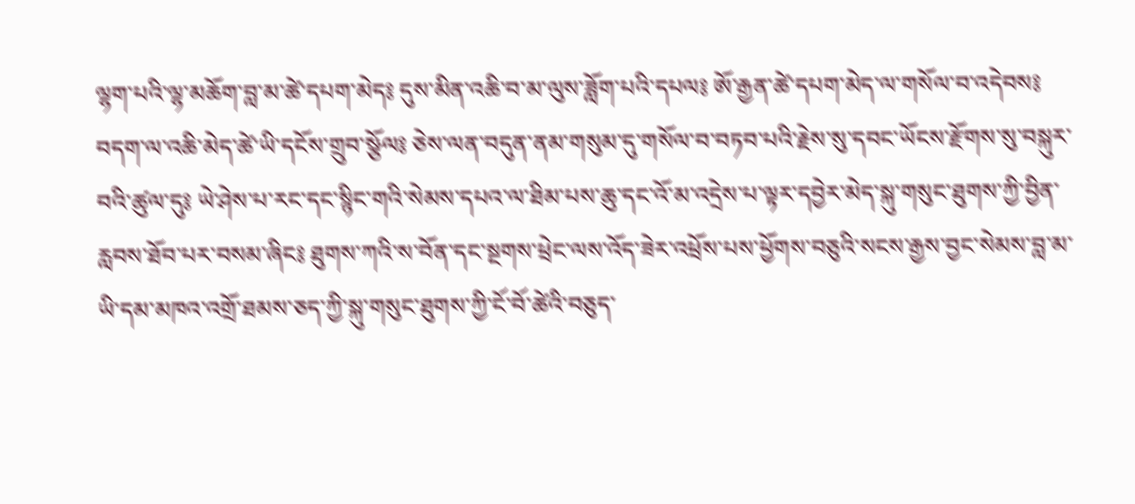ལྷག་པའི་ལྷ་མཆོག་བླ་མ་ཚེ་དཔག་མེད༔ དུས་མིན་འཆི་བ་མ་ལུས་ཟློག་པའི་དཔལ༔ ཨོ་རྒྱན་ཚེ་དཔག་མེད་ལ་གསོལ་བ་འདེབས༔ བདག་ལ་འཆི་མེད་ཚེ་ཡི་དངོས་གྲུབ་སྩོལ༔ ཅེས་ལན་བདུན་ནམ་གསུམ་དུ་གསོལ་བ་བཏབ་པའི་རྗེས་སུ་དབང་ཡོངས་རྫོགས་སུ་བསྐུར་བའི་ཚུལ་དུ༔ ཡེ་ཤེས་པ་རང་དང་སྙིང་གའི་སེམས་དཔའ་ལ་ཐིམ་པས་ཆུ་དང་འོ་མ་འདྲེས་པ་ལྟར་དབྱེར་མེད་སྐུ་གསུང་ཐུགས་ཀྱི་བྱིན་རླབས་ཐོབ་པར་བསམ་ཞིང༔ ཐུགས་ཀའི་ས་བོན་དང་སྔགས་ཕྲེང་ལས་འོད་ཟེར་འཕྲོས་པས་ཕྱོགས་བཅུའི་སངས་རྒྱས་བྱང་སེམས་བླ་མ་ཡི་དམ་མཁའ་འགྲོ་ཐམས་ཅད་ཀྱི་སྐུ་གསུང་ཐུགས་ཀྱི་ངོ་བོ་ཚེའི་བཅུད་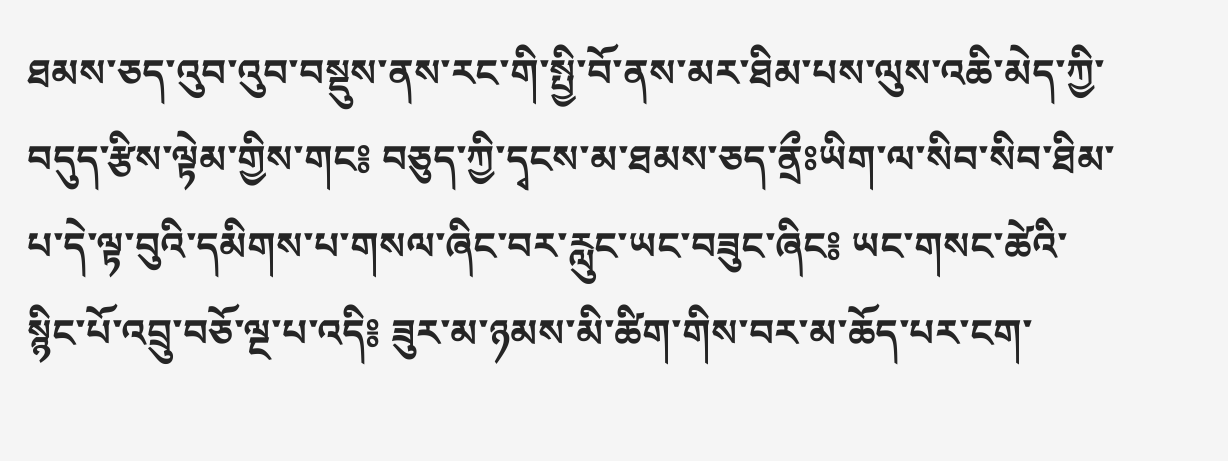ཐམས་ཅད་འུབ་འུབ་བསྡུས་ནས་རང་གི་སྤྱི་བོ་ནས་མར་ཐིམ་པས་ལུས་འཆི་མེད་ཀྱི་བདུད་རྩིས་ལྟེམ་གྱིས་གང༔ བཅུད་ཀྱི་དྭངས་མ་ཐམས་ཅད་ནྲྀཿཡིག་ལ་སིབ་སིབ་ཐིམ་པ་དེ་ལྟ་བུའི་དམིགས་པ་གསལ་ཞིང་བར་རླུང་ཡང་བཟུང་ཞིང༔ ཡང་གསང་ཚེའི་སྙིང་པོ་འབྲུ་བཅོ་ལྔ་པ་འདི༔ ཟུར་མ་ཉམས་མི་ཚིག་གིས་བར་མ་ཆོད་པར་ངག་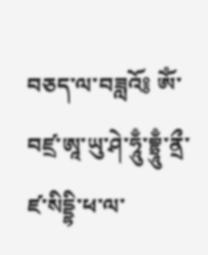བཅད་ལ་བཟླའོ༔ ཨོཾ་བཛྲ་ཨཱ་ཡུ་ཤེ་ཧཱུྃ་བྷྲཱུྃ་ནྲྀ་ཛ་སིདྡྷི་ཕ་ལ་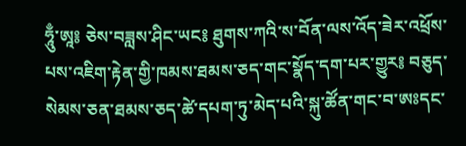ཧཱུྃ་ཨཱ༔ ཅེས་བཟླས་ཤིང་ཡང༔ ཐུགས་ཀའི་ས་བོན་ལས་འོད་ཟེར་འཕྲོས་པས་འཇིག་རྟེན་གྱི་ཁམས་ཐམས་ཅད་གང་སྣོད་དག་པར་གྱུར༔ བཅུད་སེམས་ཅན་ཐམས་ཅད་ཚེ་དཔག་ཏུ་མེད་པའི་སྐུ་ཚོན་གང་བ་ཨཿདང་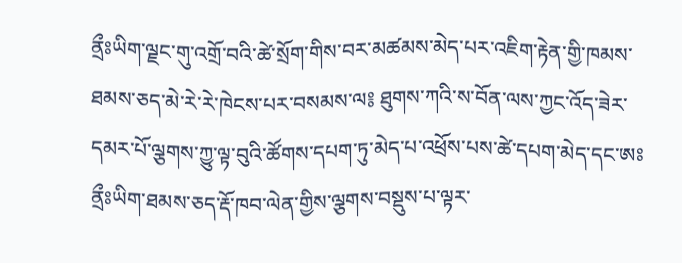ནྲྀཿཡིག་ལྗང་གུ་འགྲོ་བའི་ཚེ་སྲོག་གིས་བར་མཚམས་མེད་པར་འཇིག་རྟེན་གྱི་ཁམས་ཐམས་ཅད་མེ་རེ་རེ་ཁེངས་པར་བསམས་ལ༔ ཐུགས་ཀའི་ས་བོན་ལས་ཀྱང་འོད་ཟེར་དམར་པོ་ལྕགས་ཀྱུ་ལྟ་བུའི་ཚོགས་དཔག་ཏུ་མེད་པ་འཕྲོས་པས་ཚེ་དཔག་མེད་དང་ཨཿནྲྀཿཡིག་ཐམས་ཅད་རྡོ་ཁབ་ལེན་གྱིས་ལྕགས་བསྡུས་པ་ལྟར་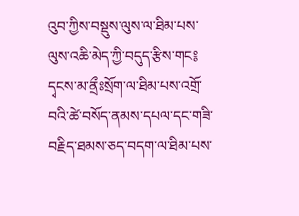འུབ་ཀྱིས་བསྡུས་ལུས་ལ་ཐིམ་པས་ལུས་འཆི་མེད་ཀྱི་བདུད་རྩིས་གང༔ དྭངས་མ་ནྲྀཿསྲོག་ལ་ཐིམ་པས་འགྲོ་བའི་ཚེ་བསོད་ནམས་དཔལ་དང་གཟི་བརྗིད་ཐམས་ཅད་བདག་ལ་ཐིམ་པས་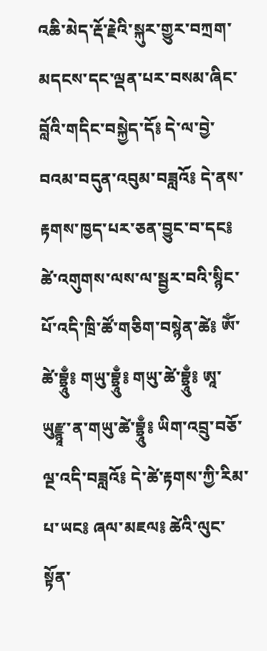འཆི་མེད་རྡོ་རྗེའི་སྐུར་གྱུར་བཀྲག་མདངས་དང་ལྡན་པར་བསམ་ཞིང་བློའི་གདིང་བསྐྱེད་དོ༔ དེ་ལ་བྱེ་བའམ་བདུན་འབུམ་བཟླའོ༔ དེ་ནས་རྟགས་ཁྱད་པར་ཅན་བྱུང་བ་དང༔ ཚེ་འགུགས་ལས་ལ་སྦྱར་བའི་སྙིང་པོ་འདི་ཁྲི་ཚོ་གཅིག་བསྙེན་ཚེ༔ ཨོཾ་ཚེ་བྷྲཱུྃ༔ གཡུ་བྷྲཱུྃ༔ གཡུ་ཚེ་བྷྲཱུྃ༔ ཨཱ་ཡུརྫྙཱ་ན་གཡུ་ཚེ་བྷྲཱུྃ༔ ཡིག་འབྲུ་བཅོ་ལྔ་འདི་བཟླའོ༔ དེ་ཚེ་རྟགས་ཀྱི་རིམ་པ་ཡང༔ ཞལ་མཇལ༔ ཚེའི་ལུང་སྟོན་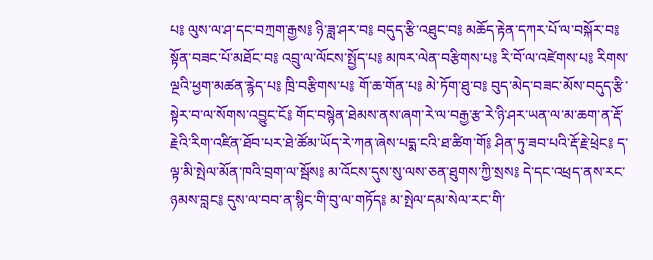པ༔ ལུས་ལ་ཤ་དང་བཀྲག་རྒྱས༔ ཉི་ཟླ་ཤར་བ༔ བདུད་རྩི་འཐུང་བ༔ མཆོད་རྟེན་དཀར་པོ་ལ་བསྐོར་བ༔ སྟོན་བཟང་པོ་མཐོང་བ༔ འབྲུ་ལ་ལོངས་སྤྱོད་པ༔ མཁར་ལེན་བརྩིགས་པ༔ རི་བོ་ལ་འཛེགས་པ༔ རིགས་ལྔའི་ཕྱག་མཚན་རྙེད་པ༔ ཁྲི་བརྩིགས་པ༔ གོ་ཆ་གོན་པ༔ མེ་ཏོག་ཐུ་བ༔ བུད་མེད་བཟང་མོས་བདུད་རྩི་སྟེར་བ་ལ་སོགས་འབྱུང་ངོ༔ གོང་བསྙེན་ཐེམས་ནས་ཞག་རེ་ལ་བརྒྱ་རྩ་རེ་ཉི་ཤར་ཡན་ལ་མ་ཆག་ན་རྡོ་རྗེའི་རིག་འཛིན་ཐོབ་པར་ཐེ་ཚོམ་ཡོད་རེ་ཀན་ཞེས་པདྨ་ངའི་ཐ་ཚིག་གོ༔ ཤིན་ཏུ་ཟབ་པའི་རྡོ་རྗེ་ཕྲེང༔ ད་ལྟ་མི་སྤེལ་མོན་ཁའི་བྲག་ལ་སྦོས༔ མ་འོངས་དུས་སུ་ལས་ཅན་ཐུགས་ཀྱི་སྲས༔ དེ་དང་འཕྲད་ནས་རང་ཉམས་བླང༔ དུས་ལ་བབ་ན་སྙིང་གི་བུ་ལ་གཏོད༔ མ་སྤེལ་དམ་སེལ་རང་གི་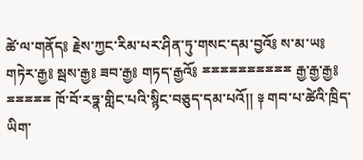ཚེ་ལ་གནོད༔ རྗེས་ཀྱང་རིམ་པར་ཤིན་ཏུ་གསང་དམ་བྱའོ༔ ས་མ་ཡ༔ གཏེར་རྒྱ༔ སྦས་རྒྱ༔ ཟབ་རྒྱ༔ གཏད་རྒྱའོ༔ ྈྈྈྈྈྈྈྈྈྈ རྒྱ་རྒྱ་རྒྱ༔ ྈྈྈྈྈ ཁོ་བོ་རཏྣ་གླིང་པའི་སྙིང་བཅུད་དམ་པའོ།། ༈ གབ་པ་ཚེའི་ཁྲིད་ཡིག་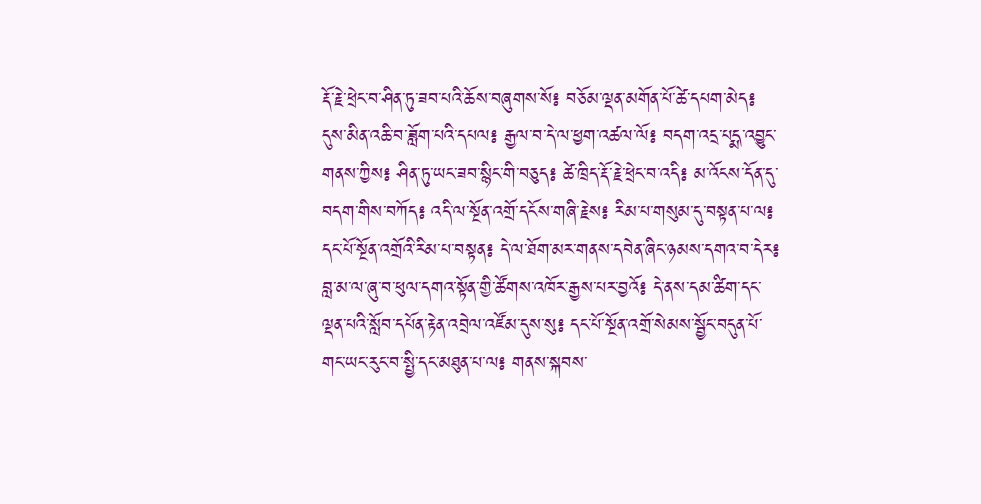རྡོ་རྗེ་ཕྲེང་བ་ཤིན་ཏུ་ཟབ་པའི་ཆོས་བཞུགས་སོ༔ བཅོམ་ལྡན་མགོན་པོ་ཚེ་དཔག་མེད༔ དུས་མིན་འཆི་བ་ཟློག་པའི་དཔལ༔ རྒྱལ་བ་དེ་ལ་ཕྱག་འཚལ་ལོ༔ བདག་འདྲ་པདྨ་འབྱུང་གནས་ཀྱིས༔ ཤིན་ཏུ་ཡང་ཟབ་སྙིང་གི་བཅུད༔ ཚེ་ཁྲིད་རྡོ་རྗེ་ཕྲེང་བ་འདི༔ མ་འོངས་དོན་དུ་བདག་གིས་བཀོད༔ འདི་ལ་སྔོན་འགྲོ་དངོས་གཞི་རྗེས༔ རིམ་པ་གསུམ་དུ་བསྟན་པ་ལ༔ དང་པོ་སྔོན་འགྲོའི་རིམ་པ་བསྟན༔ དེ་ལ་ཐོག་མར་གནས་དབེན་ཞིང་ཉམས་དགའ་བ་དེར༔ བླ་མ་ལ་ཞུ་བ་ཕུལ་དགའ་སྟོན་གྱི་ཚོགས་འཁོར་རྒྱས་པར་བྱའོ༔ དེ་ནས་དམ་ཚིག་དང་ལྡན་པའི་སློབ་དཔོན་རྟེན་འབྲེལ་འཛོམ་དུས་སུ༔ དང་པོ་སྔོན་འགྲོ་སེམས་སྦྱོང་བདུན་པོ་གང་ཡང་རུང་བ་སྤྱི་དང་མཐུན་པ་ལ༔ གནས་སྐབས་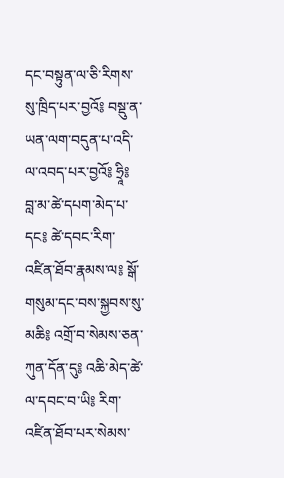དང་བསྟུན་ལ་ཅི་རིགས་སུ་ཁྲིད་པར་བྱའོ༔ བསྡུ་ན་ཡན་ལག་བདུན་པ་འདི་ལ་འབད་པར་བྱའོ༔ ཧྲཱི༔ བླ་མ་ཚེ་དཔག་མེད་པ་དང༔ ཚེ་དབང་རིག་འཛིན་ཐོབ་རྣམས་ལ༔ སྒོ་གསུམ་དང་བས་སྐྱབས་སུ་མཆི༔ འགྲོ་བ་སེམས་ཅན་ཀུན་དོན་དུ༔ འཆི་མེད་ཚེ་ལ་དབང་བ་ཡི༔ རིག་འཛིན་ཐོབ་པར་སེམས་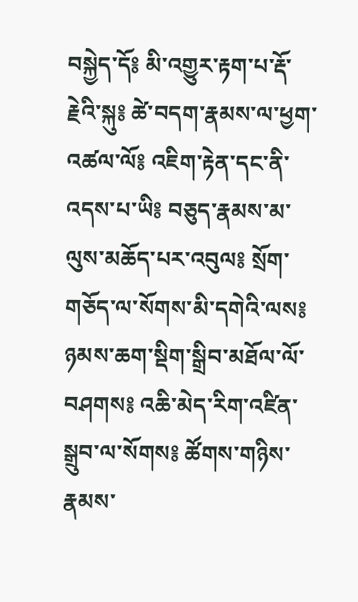བསྐྱེད་དོ༔ མི་འགྱུར་རྟག་པ་རྡོ་རྗེའི་སྐུ༔ ཚེ་བདག་རྣམས་ལ་ཕྱག་འཚལ་ལོ༔ འཇིག་རྟེན་དང་ནི་འདས་པ་ཡི༔ བཅུད་རྣམས་མ་ལུས་མཆོད་པར་འབུལ༔ སྲོག་གཅོད་ལ་སོགས་མི་དགེའི་ལས༔ ཉམས་ཆག་སྡིག་སྒྲིབ་མཐོལ་ལོ་བཤགས༔ འཆི་མེད་རིག་འཛིན་སྒྲུབ་ལ་སོགས༔ ཚོགས་གཉིས་རྣམས་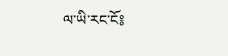ལ་ཡི་རང་ངོ༔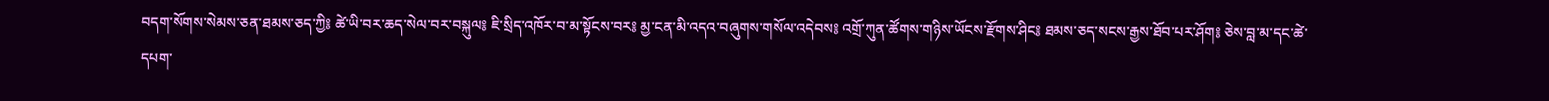བདག་སོགས་སེམས་ཅན་ཐམས་ཅད་ཀྱི༔ ཚེ་ཡི་བར་ཆད་སེལ་བར་བསྐུལ༔ ཇི་སྲིད་འཁོར་བ་མ་སྟོངས་བར༔ མྱ་ངན་མི་འདའ་བཞུགས་གསོལ་འདེབས༔ འགྲོ་ཀུན་ཚོགས་གཉིས་ཡོངས་རྫོགས་ཤིང༔ ཐམས་ཅད་སངས་རྒྱས་ཐོབ་པར་ཤོག༔ ཅེས་བླ་མ་དང་ཚེ་དཔག་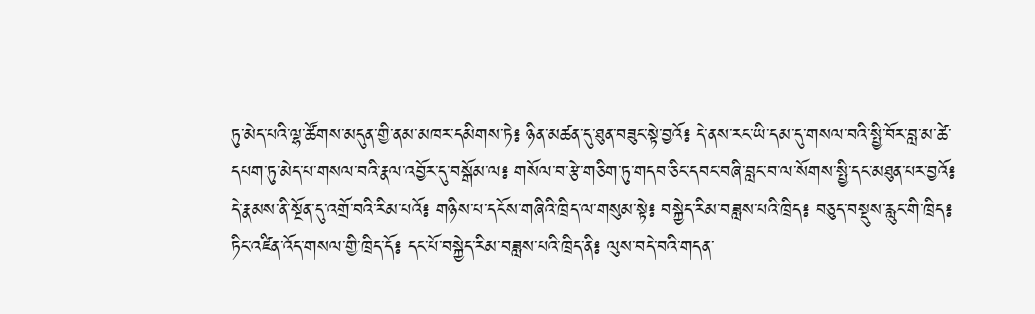ཏུ་མེད་པའི་ལྷ་ཚོགས་མདུན་གྱི་ནམ་མཁར་དམིགས་ཏེ༔ ཉིན་མཚན་དུ་ཐུན་བཟུང་སྟེ་བྱའོ༔ དེ་ནས་རང་ཡི་དམ་དུ་གསལ་བའི་སྤྱི་བོར་བླ་མ་ཚེ་དཔག་ཏུ་མེད་པ་གསལ་བའི་རྣལ་འབྱོར་དུ་བསྒོམ་ལ༔ གསོལ་བ་རྩེ་གཅིག་ཏུ་གདབ་ཅིང་དབང་བཞི་བླང་བ་ལ་སོགས་སྤྱི་དང་མཐུན་པར་བྱའོ༔ དེ་རྣམས་ནི་སྔོན་དུ་འགྲོ་བའི་རིམ་པའོ༔ གཉིས་པ་དངོས་གཞིའི་ཁྲིད་ལ་གསུམ་སྟེ༔ བསྐྱེད་རིམ་བཟླས་པའི་ཁྲིད༔ བཅུད་བསྡུས་རླུང་གི་ཁྲིད༔ ཏིང་འཛིན་འོད་གསལ་གྱི་ཁྲིད་དོ༔ དང་པོ་བསྐྱེད་རིམ་བཟླས་པའི་ཁྲིད་ནི༔ ལུས་བདེ་བའི་གདན་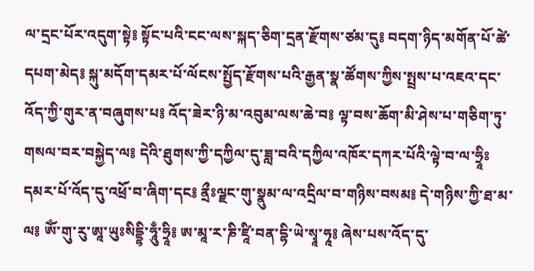ལ་དྲང་པོར་འདུག་སྟེ༔ སྟོང་པའི་ངང་ལས་སྐད་ཅིག་དྲན་རྫོགས་ཙམ་དུ༔ བདག་ཉིད་མགོན་པོ་ཚེ་དཔག་མེད༔ སྐུ་མདོག་དམར་པོ་ལོངས་སྤྱོད་རྫོགས་པའི་རྒྱན་སྣ་ཚོགས་ཀྱིས་སྤྲས་པ་འཇའ་དང་འོད་ཀྱི་གུར་ན་བཞུགས་པ༔ འོད་ཟེར་ཉི་མ་འབུམ་ལས་ཆེ་བ༔ ལྟ་བས་ཆོག་མི་ཤེས་པ་གཅིག་ཏུ་གསལ་བར་བསྐྱེད་ལ༔ དེའི་ཐུགས་ཀྱི་དཀྱིལ་དུ་ཟླ་བའི་དཀྱིལ་འཁོར་དཀར་པོའི་ལྟེ་བ་ལ་ཧྲཱིཿདམར་པོ་འོད་དུ་འཕྲོ་བ་ཞིག་དང༔ ནྲྀཿལྗང་གུ་སྣུམ་ལ་འདྲིལ་བ་གཉིས་བསམ༔ དེ་གཉིས་ཀྱི་ཐ་མ་ལ༔ ཨོཾ་གུ་རུ་ཨཱ་ཡུཿསིདྡྷི་ཧཱུྃ་ཧྲཱི༔ ཨ་མཱ་ར་ཎི་ཛཱི་བན་དྷི་ཡེ་སྭཱ་ཧཱ༔ ཞེས་པས་འོད་དུ་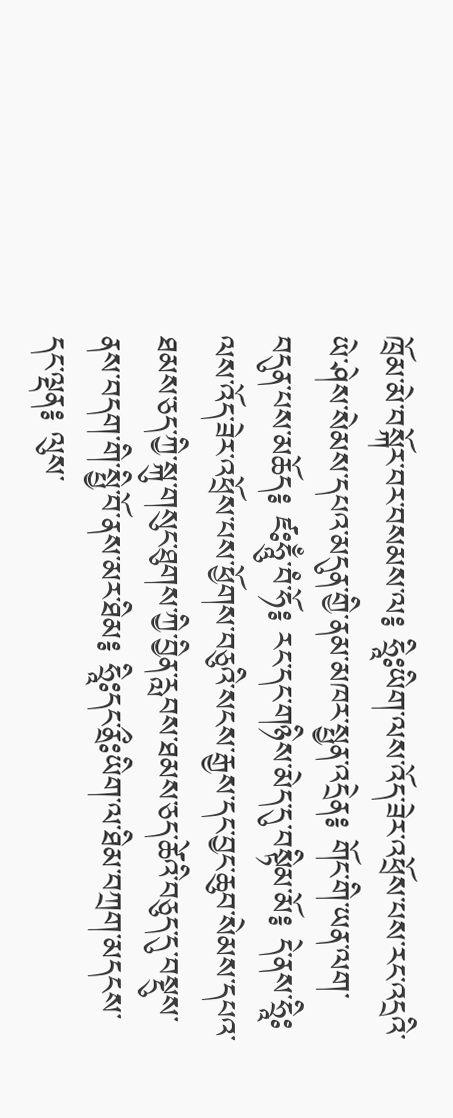ཁྲོམ་མེ་བསྐོར་བར་བསམས་ལ༔ ཧྲཱིཿཡིག་ལས་འོད་ཟེར་འཕྲོས་པས་རང་འདྲའི་ཡེ་ཤེས་སེམས་དཔའ་མདུན་གྱི་ནམ་མཁར་སྤྱན་འདྲེན༔ གོང་གི་ཡན་ལག་བདུན་པས་མཆོད༔ ཛཿཧཱུྃ་བཾ་ཧོ༔ རང་དང་གཉིས་མེད་དུ་བསྟིམ་མོ༔ དེ་ནས་ཧྲཱིཿལས་འོད་ཟེར་འཕྲོས་པས་ཕྱོགས་བཅུའི་སངས་རྒྱས་དང་བྱང་ཆུབ་སེམས་དཔའ་ཐམས་ཅད་ཀྱི་སྐུ་གསུང་ཐུགས་ཀྱི་བྱིན་རླབས་ཐམས་ཅད་ཚེའི་བཅུད་དུ་བསྡུས་ནས་བདག་གི་སྤྱི་བོ་ནས་མར་ཐིམ༔ ཧྲཱིཿདང་ནྲྀཿཡིག་ལ་ཐིམ་བཀྲག་མདངས་དང་ལྡན༔ ལུས་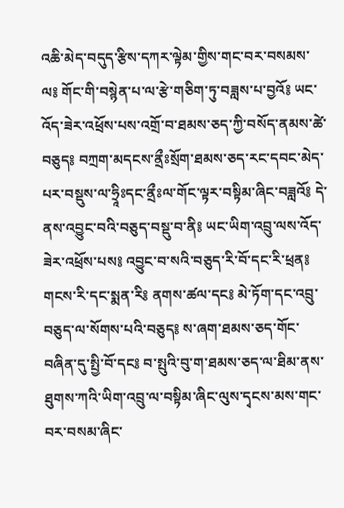འཆི་མེད་བདུད་རྩིས་དཀར་ལྟེམ་གྱིས་གང་བར་བསམས་ལ༔ གོང་གི་བསྙེན་པ་ལ་རྩེ་གཅིག་ཏུ་བཟླས་པ་བྱའོ༔ ཡང་འོད་ཟེར་འཕྲོས་པས་འགྲོ་བ་ཐམས་ཅད་ཀྱི་བསོད་ནམས་ཚེ་བཅུད༔ བཀྲག་མདངས་ནྲྀཿསྲོག་ཐམས་ཅད་རང་དབང་མེད་པར་བསྡུས་ལ་ཧྲཱིཿདང་ནྲྀཿལ་གོང་ལྟར་བསྟིམ་ཞིང་བཟླའོ༔ དེ་ནས་འབྱུང་བའི་བཅུད་བསྡུ་བ་ནི༔ ཡང་ཡིག་འབྲུ་ལས་འོད་ཟེར་འཕྲོས་པས༔ འབྱུང་བ་སའི་བཅུད་རི་བོ་དང་རི་ཕྲན༔ གངས་རི་དང་སྨན་རི༔ ནགས་ཚལ་དང༔ མེ་ཏོག་དང་འབྲུ་བཅུད་ལ་སོགས་པའི་བཅུད༔ ས་ཞག་ཐམས་ཅད་གོང་བཞིན་དུ་སྤྱི་བོ་དང༔ བ་སྤུའི་བུ་ག་ཐམས་ཅད་ལ་ཐིམ་ནས་ཐུགས་ཀའི་ཡིག་འབྲུ་ལ་བསྟིམ་ཞིང་ལུས་དྭངས་མས་གང་བར་བསམ་ཞིང་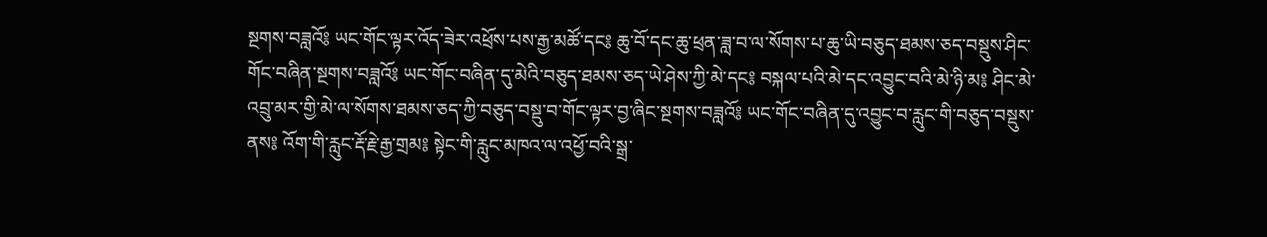སྔགས་བཟླའོ༔ ཡང་གོང་ལྟར་འོད་ཟེར་འཕྲོས་པས་རྒྱ་མཚོ་དང༔ ཆུ་བོ་དང་ཆུ་ཕྲན་ཟླ་བ་ལ་སོགས་པ་ཆུ་ཡི་བཅུད་ཐམས་ཅད་བསྡུས་ཤིང་གོང་བཞིན་སྔགས་བཟླའོ༔ ཡང་གོང་བཞིན་དུ་མེའི་བཅུད་ཐམས་ཅད་ཡེ་ཤེས་ཀྱི་མེ་དང༔ བསྐལ་པའི་མེ་དང་འབྱུང་བའི་མེ་ཉི་མ༔ ཤིང་མེ་འབྲུ་མར་གྱི་མེ་ལ་སོགས་ཐམས་ཅད་ཀྱི་བཅུད་བསྡུ་བ་གོང་ལྟར་བྱ་ཞིང་སྔགས་བཟླའོ༔ ཡང་གོང་བཞིན་དུ་འབྱུང་བ་རླུང་གི་བཅུད་བསྡུས་ནས༔ འོག་གི་རླུང་རྡོ་རྗེ་རྒྱ་གྲམ༔ སྟེང་གི་རླུང་མཁའ་ལ་འཕྱོ་བའི་སྒྲ་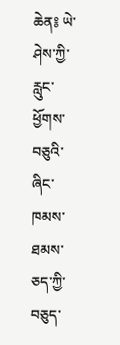ཆེན༔ ཡེ་ཤེས་ཀྱི་རླུང་ཕྱོགས་བཅུའི་ཞིང་ཁམས་ཐམས་ཅད་ཀྱི་བཅུད་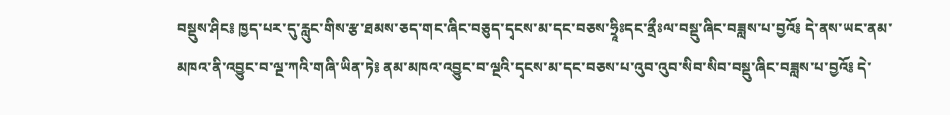བསྡུས་ཤིང༔ ཁྱད་པར་དུ་རླུང་གིས་རྩ་ཐམས་ཅད་གང་ཞིང་བཅུད་དྭངས་མ་དང་བཅས་ཧྲཱིཿདང་ནྲྀཿལ་བསྡུ་ཞིང་བཟླས་པ་བྱའོ༔ དེ་ནས་ཡང་ནམ་མཁའ་ནི་འབྱུང་བ་ལྔ་ཀའི་གཞི་ཡིན་ཏེ༔ ནམ་མཁའ་འབྱུང་བ་ལྔའི་དྭངས་མ་དང་བཅས་པ་འུབ་འུབ་སིབ་སིབ་བསྡུ་ཞིང་བཟླས་པ་བྱའོ༔ དེ་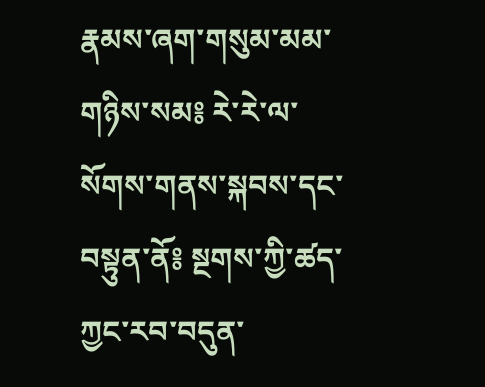རྣམས་ཞག་གསུམ་མམ་གཉིས་སམ༔ རེ་རེ་ལ་སོགས་གནས་སྐབས་དང་བསྟུན་ནོ༔ སྔགས་ཀྱི་ཚད་ཀྱང་རབ་བདུན་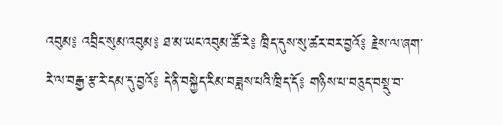འབུམ༔ འབྲིང་སུམ་འབུམ༔ ཐ་མ་ཡང་འབུམ་ཚོ་རེ༔ ཁྲིད་དུས་སུ་ཚར་བར་བྱའོ༔ རྗེས་ལ་ཞག་རེ་ལ་བརྒྱ་རྩ་རེ་དམ་དུ་བྱའོ༔ དེ་ནི་བསྐྱེད་རིམ་བཟླས་པའི་ཁྲིད་དོ༔ གཉིས་པ་བཅུད་བསྡུ་བ་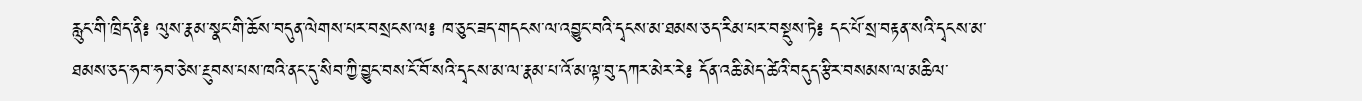རླུང་གི་ཁྲིད་ནི༔ ལུས་རྣམ་སྣང་གི་ཆོས་བདུན་ལེགས་པར་བསྲངས་ལ༔ ཁ་ཅུང་ཟད་གདངས་ལ་འབྱུང་བའི་དྭངས་མ་ཐམས་ཅད་རིམ་པར་བསྡུས་ཏེ༔ དང་པོ་སྲ་བརྟན་སའི་དྭངས་མ་ཐམས་ཅད་ཧབ་ཧབ་ཅེས་རྔུབས་པས་ཁའི་ནང་དུ་སིབ་ཀྱི་བྱུང་བས་ངོ་བོ་སའི་དྭངས་མ་ལ་རྣམ་པ་འོ་མ་ལྟ་བུ་དཀར་མེར་རེ༔ དོན་འཆི་མེད་ཚེའི་བདུད་རྩིར་བསམས་ལ་མཆིལ་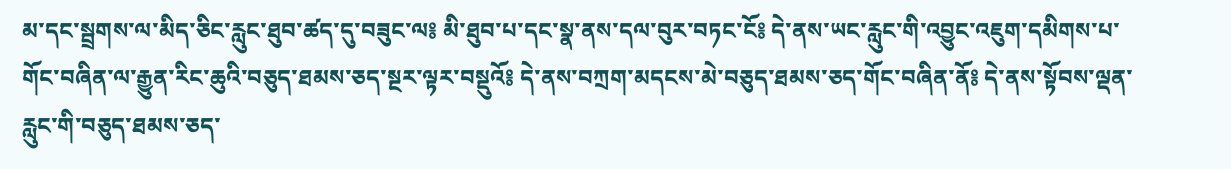མ་དང་སྦྲགས་ལ་མིད་ཅིང་རླུང་ཐུབ་ཚད་དུ་བཟུང་ལ༔ མི་ཐུབ་པ་དང་སྣ་ནས་དལ་བུར་བཏང་ངོ༔ དེ་ནས་ཡང་རླུང་གི་འབྱུང་འཇུག་དམིགས་པ་གོང་བཞིན་ལ་རྒྱུན་རིང་ཆུའི་བཅུད་ཐམས་ཅད་སྔར་ལྟར་བསྡུའོ༔ དེ་ནས་བཀྲག་མདངས་མེ་བཅུད་ཐམས་ཅད་གོང་བཞིན་ནོ༔ དེ་ནས་སྟོབས་ལྡན་རླུང་གི་བཅུད་ཐམས་ཅད་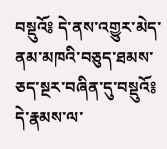བསྡུའོ༔ དེ་ནས་འགྱུར་མེད་ནམ་མཁའི་བཅུད་ཐམས་ཅད་སྔར་བཞིན་དུ་བསྡུའོ༔ དེ་རྣམས་ལ་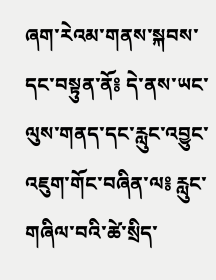ཞག་རེའམ་གནས་སྐབས་དང་བསྟུན་ནོ༔ དེ་ནས་ཡང་ལུས་གནད་དང་རླུང་འབྱུང་འཇུག་གོང་བཞིན་ལ༔ རླུང་གཞིལ་བའི་ཚེ་སྲིད་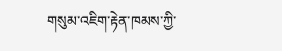གསུམ་འཇིག་རྟེན་ཁམས་ཀྱི་